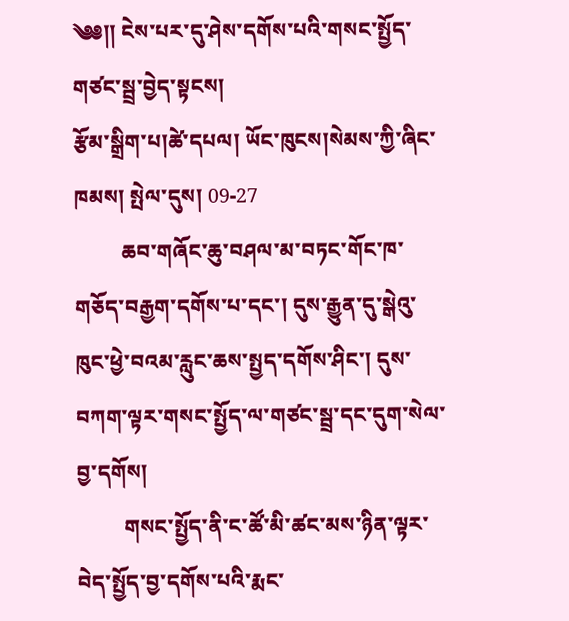༄༅།། ངེས་པར་དུ་ཤེས་དགོས་པའི་གསང་སྤྱོད་གཙང་སྦྲ་བྱེད་སྟངས།
རྩོམ་སྒྲིག་པ།ཚེ་དཔལ། ཡོང་ཁུངས།སེམས་ཀྱི་ཞིང་ཁམས། སྤེལ་དུས། 09-27
         ཆབ་གཞོང་ཆུ་བཤལ་མ་བཏང་གོང་ཁ་གཅོད་བརྒྱག་དགོས་པ་དང་། དུས་རྒྱུན་དུ་སྒེའུ་ཁུང་ཕྱེ་བའམ་རླུང་ཆས་སྤྱད་དགོས་ཤིང་། དུས་བཀག་ལྟར་གསང་སྤྱོད་ལ་གཙང་སྦྲ་དང་དུག་སེལ་བྱ་དགོས།
         གསང་སྤྱོད་ནི་ང་ཚོ་མི་ཚང་མས་ཉིན་ལྟར་བེད་སྤྱོད་བྱ་དགོས་པའི་རྨང་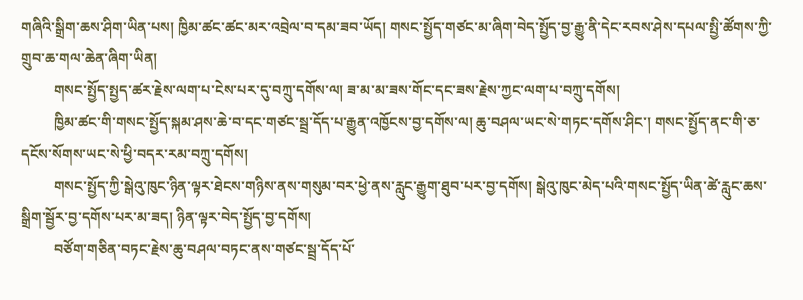གཞིའི་སྒྲིག་ཆས་ཤིག་ཡིན་པས། ཁྱིམ་ཚང་ཚང་མར་འབྲེལ་བ་དམ་ཟབ་ཡོད། གསང་སྤྱོད་གཙང་མ་ཞིག་བེད་སྤྱོད་བྱ་རྒྱུ་ནི་དེང་རབས་ཤེས་དཔལ་སྤྱི་ཚོགས་ཀྱི་གྲུབ་ཆ་གལ་ཆེན་ཞིག་ཡིན།
         གསང་སྤྱོད་སྤྱད་ཚར་རྗེས་ལག་པ་ངེས་པར་དུ་བཀྲུ་དགོས་ལ། ཟ་མ་མ་ཟས་གོང་དང་ཟས་རྗེས་ཀྱང་ལག་པ་བཀྲུ་དགོས།
         ཁྱིམ་ཚང་གི་གསང་སྤྱོད་སྐམ་ཤས་ཆེ་བ་དང་གཙང་སྦྲ་དོད་པ་རྒྱུན་འཁྱོངས་བྱ་དགོས་ལ། ཆུ་བཤལ་ཡང་སེ་གཏང་དགོས་ཤིང་། གསང་སྤྱོད་ནང་གི་ཅ་དངོས་སོགས་ཡང་སེ་ཕྱི་བདར་རམ་བཀྲུ་དགོས།
         གསང་སྤྱོད་ཀྱི་སྒེའུ་ཁུང་ཉིན་ལྟར་ཐེངས་གཉིས་ནས་གསུམ་བར་ཕྱེ་ནས་རླུང་རྒྱུག་ཐུབ་པར་བྱ་དགོས། སྒེའུ་ཁུང་མེད་པའི་གསང་སྤྱོད་ཡིན་ཚེ་རླུང་ཆས་སྒྲིག་སྦྱོར་བྱ་དགོས་པར་མ་ཟད། ཉིན་ལྟར་བེད་སྤྱོད་བྱ་དགོས།
         བཙོག་གཅིན་བཏང་རྗེས་ཆུ་བཤལ་བཏང་ནས་གཙང་སྦྲ་དོད་པོ་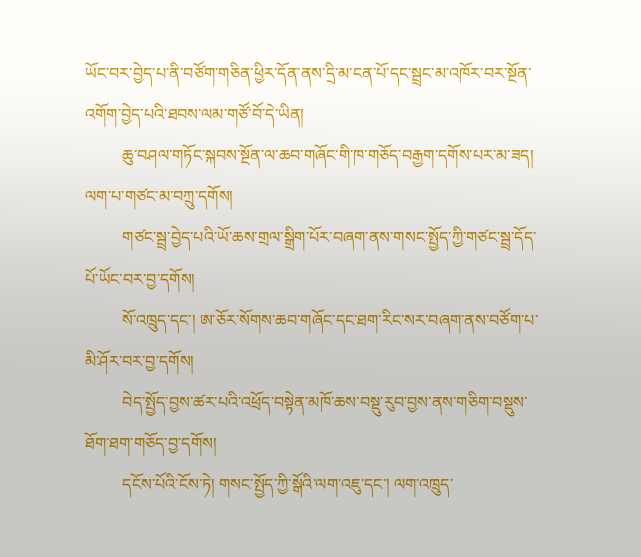ཡོང་བར་བྱེད་པ་ནི་བཙོག་གཅིན་ཕྱིར་དོན་ནས་དྲི་མ་ངན་པོ་དང་སྦྲང་མ་འཁོར་བར་སྔོན་འགོག་བྱེད་པའི་ཐབས་ལམ་གཙོ་བོ་དེ་ཡིན།
         ཆུ་བཤལ་གཏོང་སྐབས་སྔོན་ལ་ཆབ་གཞོང་གི་ཁ་གཅོད་བརྒྱག་དགོས་པར་མ་ཟད། ལག་པ་གཙང་མ་བཀྲུ་དགོས།
         གཙང་སྦྲ་བྱེད་པའི་ཡོ་ཆས་གྲལ་སྒྲིག་པོར་བཞག་ནས་གསང་སྤྱོད་ཀྱི་གཙང་སྦྲ་དོད་པོ་ཡོང་བར་བྱ་དགོས།
         སོ་འཁྲུད་དང་། ཨ་ཅོར་སོགས་ཆབ་གཞོང་དང་ཐག་རིང་སར་བཞག་ནས་བཙོག་པ་མི་ཤོར་བར་བྱ་དགོས།
         བེད་སྤྱོད་བྱས་ཚར་པའི་འཕྲོད་བསྟེན་མཁོ་ཆས་བསྡུ་རུབ་བྱས་ནས་གཅིག་བསྡུས་ཐོག་ཐག་གཅོད་བྱ་དགོས།
         དངོས་པོའི་ངོས་ཏེ། གསང་སྤྱོད་ཀྱི་སྒོའི་ལག་འཇུ་དང་། ལག་འཁྲུད་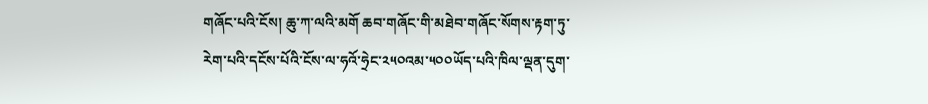གཞོང་པའི་ངོས། ཆུ་ཀ་ལའི་མགོ ཆབ་གཞོང་གི་མཐེབ་གཞོང་སོགས་རྟག་ཏུ་རེག་པའི་དངོས་པོའི་ངོས་ལ་ཧའོ་ཧྲེང་༢༥༠འམ་༥༠༠ཡོད་པའི་ཁིལ་ལྡན་དུག་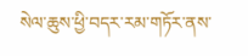སེལ་ཆུས་ཕྱི་བདར་རམ་གཏོར་ནས་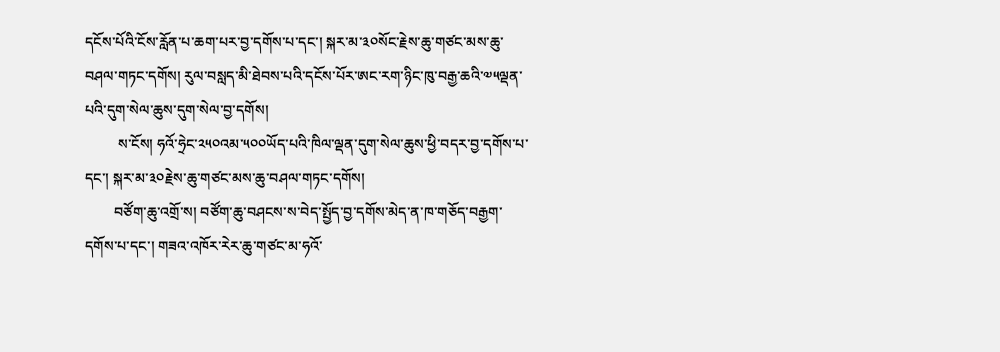དངོས་པོའི་ངོས་རློན་པ་ཆག་པར་བྱ་དགོས་པ་དང་། སྐར་མ་༣༠སོང་རྗེས་ཆུ་གཙང་མས་ཆུ་བཤལ་གཏང་དགོས། རུལ་བསླད་མི་ཐེབས་པའི་དངོས་པོར་ཨང་རག་ཉིང་ཁུ་བརྒྱ་ཆའི་༧༥ལྡན་པའི་དུག་སེལ་ཆུས་དུག་སེལ་བྱ་དགོས།
         ས་ངོས། ཧའོ་ཧྲེང་༢༥༠འམ་༥༠༠ཡོད་པའི་ཁིལ་ལྡན་དུག་སེལ་ཆུས་ཕྱི་བདར་བྱ་དགོས་པ་དང་། སྐར་མ་༣༠རྗེས་ཆུ་གཙང་མས་ཆུ་བཤལ་གཏང་དགོས།
        བཙོག་ཆུ་འགྲོ་ས། བཙོག་ཆུ་བཤངས་ས་བེད་སྤྱོད་བྱ་དགོས་མེད་ན་ཁ་གཅོད་བརྒྱག་དགོས་པ་དང་། གཟའ་འཁོར་རེར་ཆུ་གཙང་མ་ཧའོ་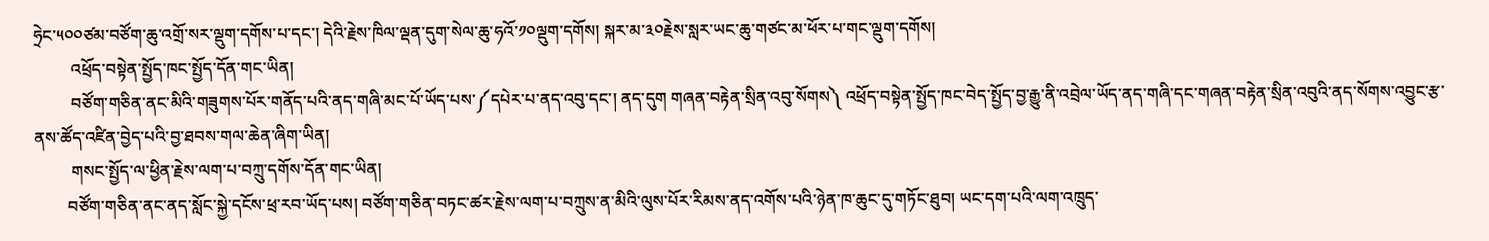ཧྲེང་༥༠༠ཙམ་བཙོག་ཆུ་འགྲོ་སར་ལྡུག་དགོས་པ་དང་། དེའི་རྗེས་ཁིལ་ལྡན་དུག་སེལ་ཆུ་ཧའོ་༡༠ལྡུག་དགོས། སྐར་མ་༣༠རྗེས་སླར་ཡང་ཆུ་གཙང་མ་ཕོར་པ་གང་ལྡུག་དགོས།
         འཕྲོད་བསྟེན་སྤྱོད་ཁང་སྤྱོད་དོན་གང་ཡིན།
         བཙོག་གཅིན་ནང་མིའི་གཟུགས་པོར་གནོད་པའི་ནད་གཞི་མང་པོ་ཡོད་པས་༼དཔེར་པ་ནད་འབུ་དང་། ནད་དུག གཞན་བརྟེན་སྲིན་འབུ་སོགས༽ འཕྲོད་བསྟེན་སྤྱོད་ཁང་བེད་སྤྱོད་བྱ་རྒྱུ་ནི་འབྲེལ་ཡོད་ནད་གཞི་དང་གཞན་བརྟེན་སྲིན་འབུའི་ནད་སོགས་འབྱུང་རྩ་ནས་ཚོད་འཛིན་བྱེད་པའི་བྱ་ཐབས་གལ་ཆེན་ཞིག་ཡིན།
         གསང་སྤྱོད་ལ་ཕྱིན་རྗེས་ལག་པ་བཀྲུ་དགོས་དོན་གང་ཡིན།
        བཙོག་གཅིན་ནང་ནད་སློང་སྐྱེ་དངོས་ཕྲ་རབ་ཡོད་པས། བཙོག་གཅིན་བཏང་ཚར་རྗེས་ལག་པ་བཀྲུས་ན་མིའི་ལུས་པོར་རིམས་ནད་འགོས་པའི་ཉེན་ཁ་ཆུང་དུ་གཏོང་ཐུབ། ཡང་དག་པའི་ལག་འཁྲུད་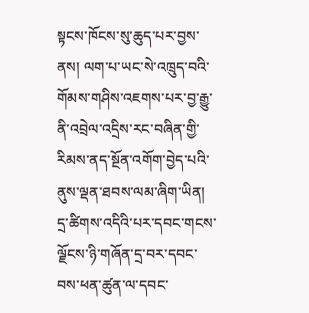སྟངས་ཁོངས་སུ་ཆུད་པར་བྱས་ནས། ལག་པ་ཡང་སེ་འཁྲུད་བའི་གོམས་གཤིས་འཇགས་པར་བྱ་རྒྱུ་ནི་འབྲེལ་འདྲིས་རང་བཞིན་གྱི་རིམས་ནད་སྔོན་འགོག་བྱེད་པའི་ནུས་ལྡན་ཐབས་ལམ་ཞིག་ཡིན།
དྲ་ཚིགས་འདིའི་པར་དབང་གངས་ལྗོངས་ཉི་གཞོན་དྲ་བར་དབང་བས་ཕན་ཚུན་ལ་དབང་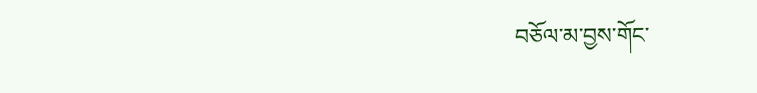བཅོལ་མ་བྱས་གོང་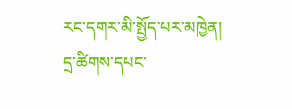རང་དགར་མི་སྤྱོད་པར་མཁྱེན།
དྲ་ཚིགས་དཔང་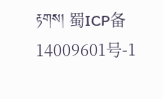རྟགས། 蜀ICP备14009601号-1